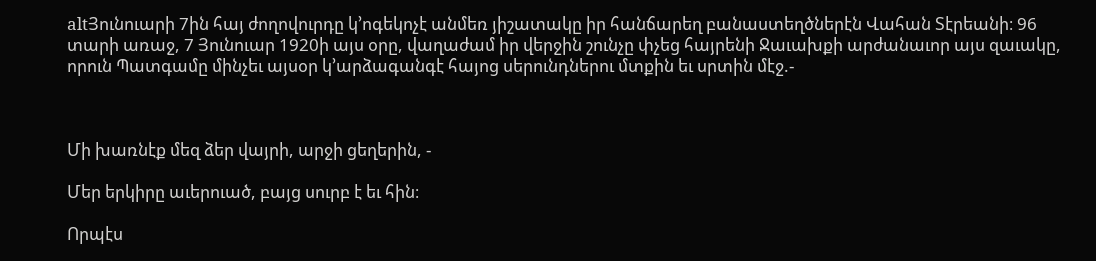altՅունուարի 7ին հայ ժողովուրդը կ’ոգեկոչէ անմեռ յիշատակը իր հանճարեղ բանաստեղծներէն Վահան Տէրեանի։ 96 տարի առաջ, 7 Յունուար 1920ի այս օրը, վաղաժամ իր վերջին շունչը փչեց հայրենի Ջաւախքի արժանաւոր այս զաւակը, որուն Պատգամը մինչեւ այսօր կ’արձագանգէ հայոց սերունդներու մտքին եւ սրտին մէջ.-



Մի խառնէք մեզ ձեր վայրի, արջի ցեղերին, -

Մեր երկիրը աւերուած, բայց սուրբ է եւ հին։

Որպէս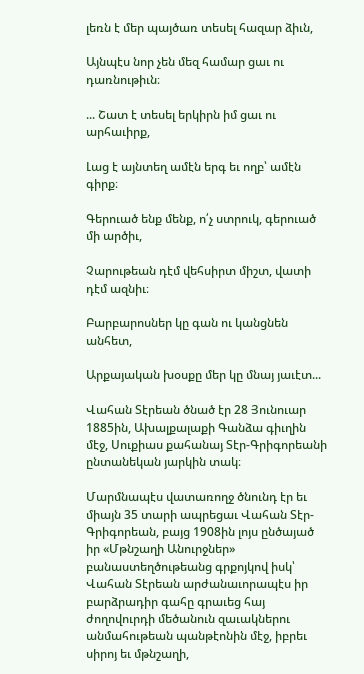լեռն է մեր պայծառ տեսել հազար ձիւն,

Այնպէս նոր չեն մեզ համար ցաւ ու դառնութիւն։

... Շատ է տեսել երկիրն իմ ցաւ ու արհաւիրք,

Լաց է այնտեղ ամէն երգ եւ ողբ՝ ամէն գիրք։

Գերուած ենք մենք, ո՛չ ստրուկ, գերուած մի արծիւ,

Չարութեան դէմ վեհսիրտ միշտ, վատի դէմ ազնիւ։

Բարբարոսներ կը գան ու կանցնեն անհետ,

Արքայական խօսքը մեր կը մնայ յաւէտ...

Վահան Տէրեան ծնած էր 28 Յունուար 1885ին, Ախալքալաքի Գանձա գիւղին մէջ, Սուքիաս քահանայ Տէր-Գրիգորեանի ընտանեկան յարկին տակ։

Մարմնապէս վատառողջ ծնունդ էր եւ միայն 35 տարի ապրեցաւ Վահան Տէր-Գրիգորեան, բայց 1908ին լոյս ընծայած իր «Մթնշաղի Անուրջներ» բանաստեղծութեանց գրքոյկով իսկ՝ Վահան Տէրեան արժանաւորապէս իր բարձրադիր գահը գրաւեց հայ ժողովուրդի մեծանուն զաւակներու անմահութեան պանթէոնին մէջ, իբրեւ սիրոյ եւ մթնշաղի,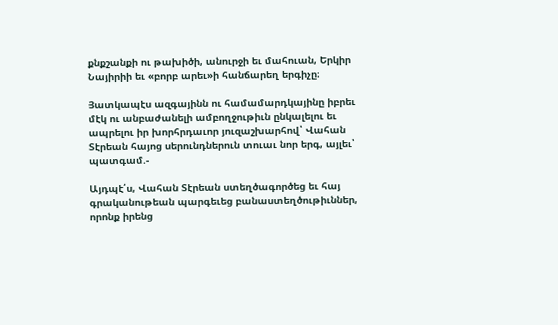քնքշանքի ու թախիծի, անուրջի եւ մահուան, Երկիր Նայիրիի եւ «բորբ արեւ»ի հանճարեղ երգիչը։

Յատկապէս ազգայինն ու համամարդկայինը իբրեւ մէկ ու անբաժանելի ամբողջութիւն ընկալելու եւ ապրելու իր խորհրդաւոր յուզաշխարհով՝ Վահան Տէրեան հայոց սերունդներուն տուաւ նոր երգ, այլեւ՝ պատգամ.-

Այդպէ՛ս, Վահան Տէրեան ստեղծագործեց եւ հայ գրականութեան պարգեւեց բանաստեղծութիւններ, որոնք իրենց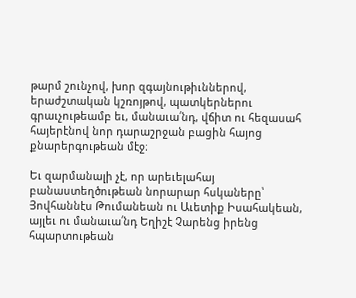թարմ շունչով, խոր զգայնութիւններով, երաժշտական կշռոյթով, պատկերներու գրաւչութեամբ եւ, մանաւա՛նդ, վճիտ ու հեզասահ հայերէնով նոր դարաշրջան բացին հայոց քնարերգութեան մէջ։

Եւ զարմանալի չէ, որ արեւելահայ բանաստեղծութեան նորարար հսկաները՝ Յովհաննէս Թումանեան ու Աւետիք Իսահակեան, այլեւ ու մանաւա՛նդ Եղիշէ Չարենց իրենց հպարտութեան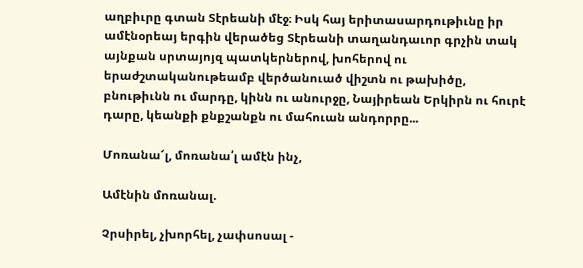աղբիւրը գտան Տէրեանի մէջ։ Իսկ հայ երիտասարդութիւնը իր ամէնօրեայ երգին վերածեց Տէրեանի տաղանդաւոր գրչին տակ այնքան սրտայոյզ պատկերներով, խոհերով ու երաժշտականութեամբ վերծանուած վիշտն ու թախիծը, բնութիւնն ու մարդը, կինն ու անուրջը, Նայիրեան Երկիրն ու հուրէ դարը, կեանքի քնքշանքն ու մահուան անդորրը...

Մոռանա՜լ, մոռանա՛լ ամէն ինչ,

Ամէնին մոռանալ.

Չրսիրել, չխորհել, չափսոսալ -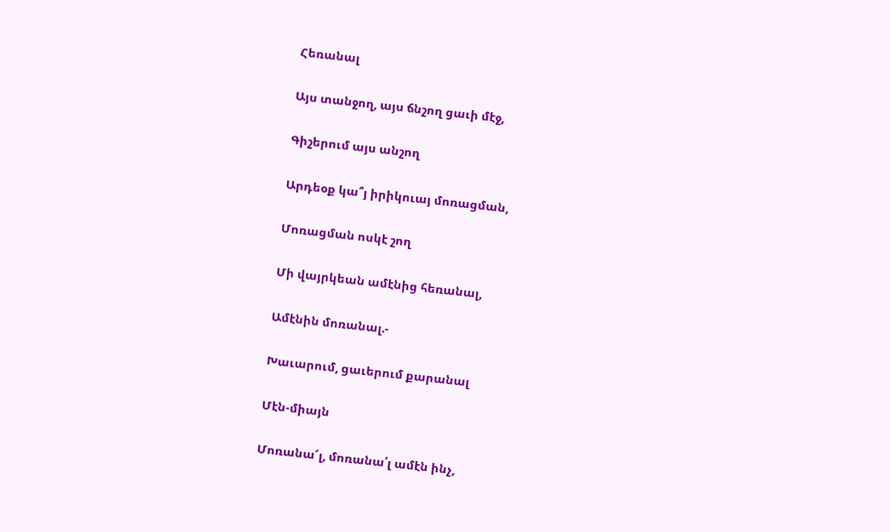Հեռանալ

Այս տանջող, այս ճնշող ցաւի մէջ,

Գիշերում այս անշող

Արդեօք կա՞յ իրիկուայ մոռացման,

Մոռացման ոսկէ շող

Մի վայրկեան ամէնից հեռանալ,

Ամէնին մոռանալ.-

Խաւարում, ցաւերում քարանալ

Մէն-միայն

Մոռանա՜լ, մոռանա՛լ ամէն ինչ,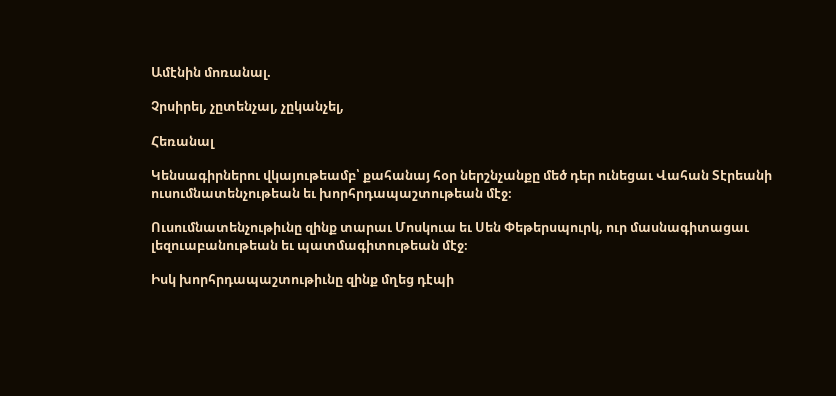Ամէնին մոռանալ.

Չրսիրել, չըտենչալ, չըկանչել,

Հեռանալ

Կենսագիրներու վկայութեամբ՝ քահանայ հօր ներշնչանքը մեծ դեր ունեցաւ Վահան Տէրեանի ուսումնատենչութեան եւ խորհրդապաշտութեան մէջ։

Ուսումնատենչութիւնը զինք տարաւ Մոսկուա եւ Սեն Փեթերսպուրկ, ուր մասնագիտացաւ լեզուաբանութեան եւ պատմագիտութեան մէջ։

Իսկ խորհրդապաշտութիւնը զինք մղեց դէպի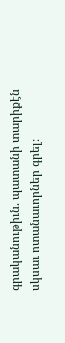գրականութիւն. պատանի տարիքէն սկսաւ ոտանաւորներ գրել։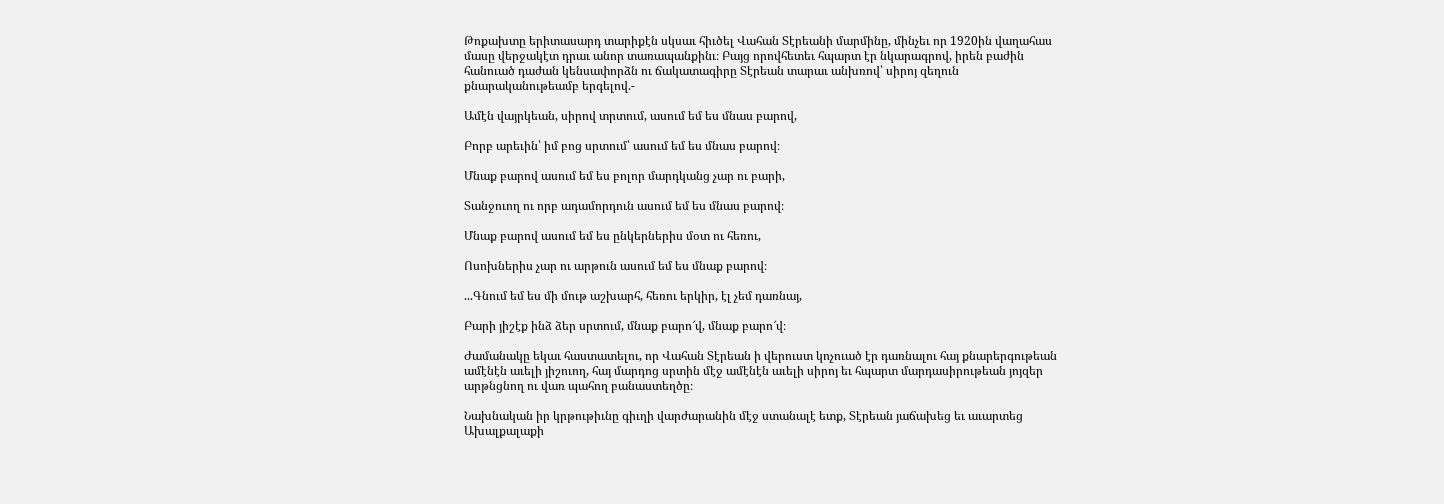Թոքախտը երիտասարդ տարիքէն սկսաւ հիւծել Վահան Տէրեանի մարմինը, մինչեւ որ 1920ին վաղահաս մասը վերջակէտ դրաւ անոր տառապանքինւ։ Բայց որովհետեւ հպարտ էր նկարագրով, իրեն բաժին հանուած դաժան կենսափորձն ու ճակատագիրը Տէրեան տարաւ անխռով՝ սիրոյ զեղուն քնարականութեամբ երգելով.-

Ամէն վայրկեան, սիրով տրտում, ասում եմ ես մնաս բարով,

Բորբ արեւին՝ իմ բոց սրտում՝ ասում եմ ես մնաս բարով։

Մնաք բարով ասում եմ ես բոլոր մարդկանց չար ու բարի,

Տանջուող ու որբ ադամորդուն ասում եմ ես մնաս բարով։

Մնաք բարով ասում եմ ես ընկերներիս մօտ ու հեռու,

Ոսոխներիս չար ու արթուն ասում եմ ես մնաք բարով։

...Գնում եմ ես մի մութ աշխարհ, հեռու երկիր, էլ չեմ դառնայ,

Բարի յիշէք ինձ ձեր սրտում, մնաք բարո՜վ, մնաք բարո՜վ։

Ժամանակը եկաւ հաստատելու, որ Վահան Տէրեան ի վերուստ կոչուած էր դառնալու հայ քնարերգութեան ամէնէն աւելի յիշուող, հայ մարդոց սրտին մէջ ամէնէն աւելի սիրոյ եւ հպարտ մարդասիրութեան յոյզեր արթնցնող ու վառ պահող բանաստեղծը։

Նախնական իր կրթութիւնը գիւղի վարժարանին մէջ ստանալէ ետք, Տէրեան յաճախեց եւ աւարտեց Ախալքալաքի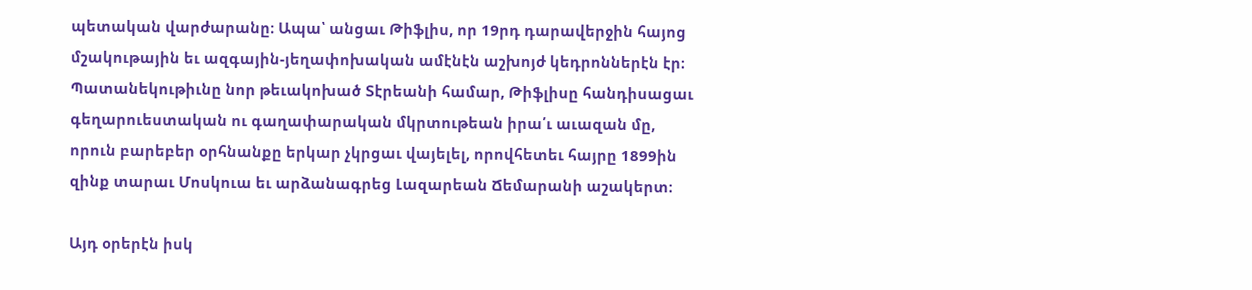պետական վարժարանը։ Ապա՝ անցաւ Թիֆլիս, որ 19րդ դարավերջին հայոց մշակութային եւ ազգային-յեղափոխական ամէնէն աշխոյժ կեդրոններէն էր։ Պատանեկութիւնը նոր թեւակոխած Տէրեանի համար, Թիֆլիսը հանդիսացաւ գեղարուեստական ու գաղափարական մկրտութեան իրա՛ւ աւազան մը, որուն բարեբեր օրհնանքը երկար չկրցաւ վայելել, որովհետեւ հայրը 1899ին զինք տարաւ Մոսկուա եւ արձանագրեց Լազարեան Ճեմարանի աշակերտ։

Այդ օրերէն իսկ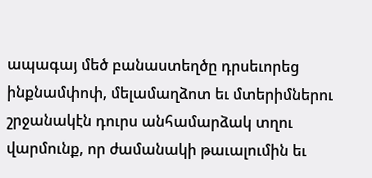ապագայ մեծ բանաստեղծը դրսեւորեց ինքնամփոփ, մելամաղձոտ եւ մտերիմներու շրջանակէն դուրս անհամարձակ տղու վարմունք, որ ժամանակի թաւալումին եւ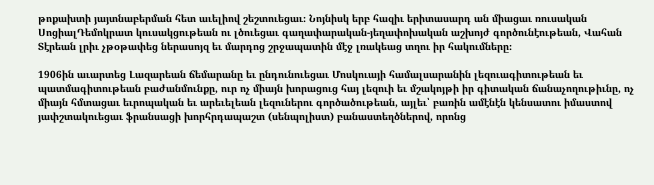թոքախտի յայտնաբերման հետ աւելիով շեշտուեցաւ։ Նոյնիսկ երբ հազիւ երիտասարդ ան միացաւ ռուսական ՍոցիալԴեմոկրատ կուսակցութեան ու լծուեցաւ գաղափարական-յեղափոխական աշխոյժ գործունէութեան, Վահան Տէրեան լրիւ չթօթափեց ներասոյզ եւ մարդոց շրջապատին մէջ լռակեաց տղու իր հակումները։

1906ին աւարտեց Լազարեան ճեմարանը եւ ընդունուեցաւ Մոսկուայի համալսարանին լեզուագիտութեան եւ պատմագիտութեան բաժանմունքը, ուր ոչ միայն խորացուց հայ լեզուի եւ մշակոյթի իր գիտական ճանաչողութիւնը, ոչ միայն հմտացաւ եւրոպական եւ արեւելեան լեզուներու գործածութեան, այլեւ՝ բառին ամէնէն կենսատու իմաստով յափշտակուեցաւ ֆրանսացի խորհրդապաշտ (սենպոլիստ) բանաստեղծներով, որոնց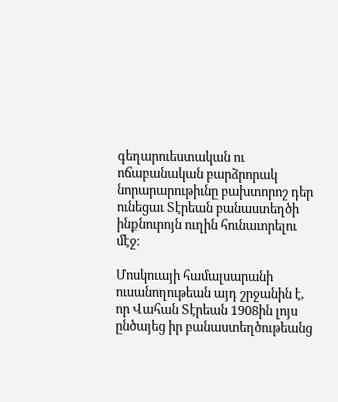գեղարուեստական ու ոճաբանական բարձրորակ նորարարութիւնը բախտորոշ դեր ունեցաւ Տէրեան բանաստեղծի ինքնուրոյն ուղին հունաւորելու մէջ։

Մոսկուայի համալսարանի ուսանողութեան այդ շրջանին է, որ Վահան Տէրեան 1908ին լոյս ընծայեց իր բանաստեղծութեանց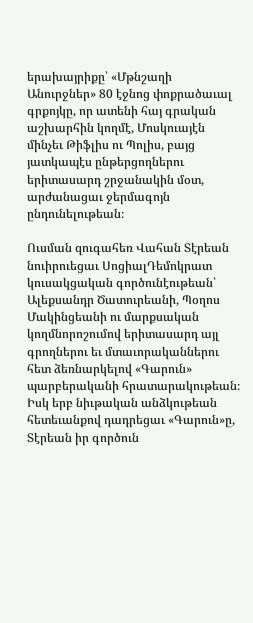երախայրիքը՝ «Մթնշաղի Անուրջներ» 80 էջնոց փոքրածաւալ գրքոյկը, որ ատենի հայ գրական աշխարհին կողմէ, Մոսկուայէն մինչեւ Թիֆլիս ու Պոլիս, բայց յատկապէս ընթերցողներու երիտասարդ շրջանակին մօտ, արժանացաւ ջերմագոյն ընդունելութեան։

Ուսման զուգահեռ Վահան Տէրեան նուիրուեցաւ ՍոցիալԴեմոկրատ կուսակցական գործունէութեան՝ Ալեքսանդր Ծատուրեանի, Պօղոս Մակինցեանի ու մարքսական կողմնորոշումով երիտասարդ այլ գրողներու եւ մտաւորականներու հետ ձեռնարկելով «Գարուն» պարբերականի հրատարակութեան։ Իսկ երբ նիւթական անձկութեան հետեւանքով դադրեցաւ «Գարուն»ը, Տէրեան իր գործուն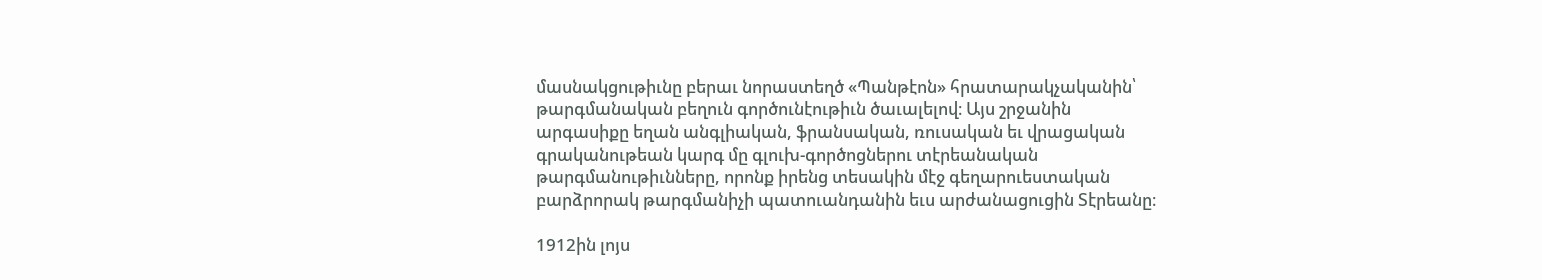մասնակցութիւնը բերաւ նորաստեղծ «Պանթէոն» հրատարակչականին՝ թարգմանական բեղուն գործունէութիւն ծաւալելով։ Այս շրջանին արգասիքը եղան անգլիական, ֆրանսական, ռուսական եւ վրացական գրականութեան կարգ մը գլուխ-գործոցներու տէրեանական թարգմանութիւնները, որոնք իրենց տեսակին մէջ գեղարուեստական բարձրորակ թարգմանիչի պատուանդանին եւս արժանացուցին Տէրեանը։

1912ին լոյս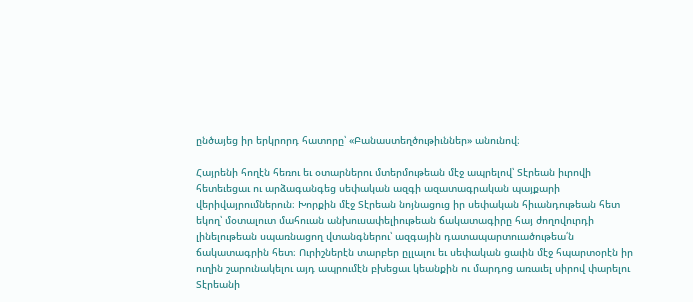ընծայեց իր երկրորդ հատորը՝ «Բանաստեղծութիւններ» անունով։

Հայրենի հողէն հեռու եւ օտարներու մտերմութեան մէջ ապրելով՝ Տէրեան իւրովի հետեւեցաւ ու արձագանգեց սեփական ազգի ազատագրական պայքարի վերիվայրումներուն։ Խորքին մէջ Տէրեան նոյնացուց իր սեփական հիւանդութեան հետ եկող՝ մօտալուտ մահուան անխուսափելիութեան ճակատագիրը հայ ժողովուրդի լինելութեան սպառնացող վտանգներու՝ ազգային դատապարտուածութեա՛ն ճակատագրին հետ։ Ուրիշներէն տարբեր ըլլալու եւ սեփական ցաւին մէջ հպարտօրէն իր ուղին շարունակելու այդ ապրումէն բխեցաւ կեանքին ու մարդոց առաւել սիրով փարելու Տէրեանի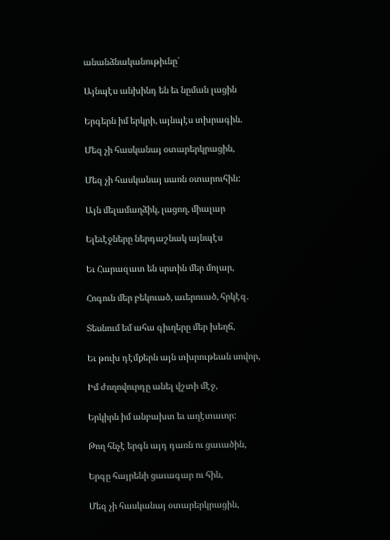անանձնականութիւնը՝

Այնպէս անխինդ են եւ նըման լացին

Երգերն իմ երկրի, այնպէս տխրագին.

Մեզ չի հասկանայ օտարերկրացին,

Մեզ չի հասկանայ սառն օտարուհին:

Այն մելամաղձիկ, լացող, միալար

Ելեւէջները ներդաշնակ այնպէս

Եւ Հարազատ են սրտին մեր մոլար,

Հոգուն մեր բեկուած, աւերուած, հրկէզ.

Տեսնում եմ ահա գիւղերը մեր խեղճ,

Եւ թուխ դէմքերն այն տխրութեան սովոր,

Իմ ժողովուրդը անել վշտի մէջ,

Երկիրն իմ անբախտ եւ աղէտաւոր:

Թող հնչէ երգն այդ դառն ու ցաւածին,

Երգը հայրենի ցաւագար ու հին,

Մեզ չի հասկանայ օտարերկրացին,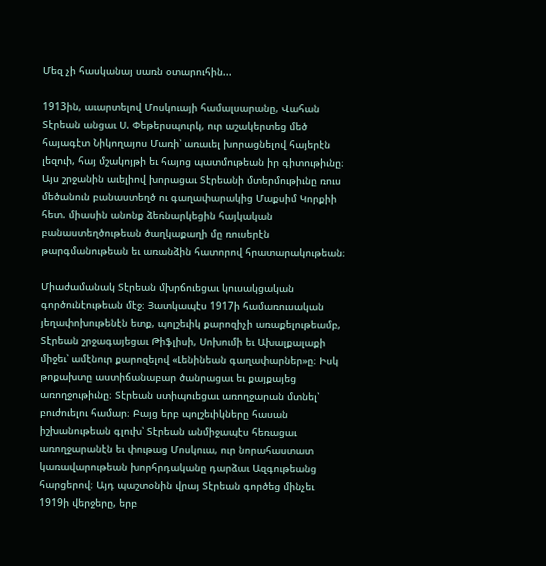Մեզ չի հասկանայ սառն օտարուհին...

1913ին, աւարտելով Մոսկուայի համալսարանը, Վահան Տէրեան անցաւ Ս. Փեթերսպուրկ, ուր աշակերտեց մեծ հայագէտ Նիկողայոս Մառի՝ առաւել խորացնելով հայերէն լեզուի, հայ մշակոյթի եւ հայոց պատմութեան իր գիտութիւնը։ Այս շրջանին աւելիով խորացաւ Տէրեանի մտերմութիւնը ռուս մեծանուն բանաստեղծ ու գաղափարակից Մաքսիմ Կորքիի հետ. միասին անոնք ձեռնարկեցին հայկական բանաստեղծութեան ծաղկաքաղի մը ռուսերէն թարգմանութեան եւ առանձին հատորով հրատարակութեան։

Միաժամանակ Տէրեան մխրճուեցաւ կուսակցական գործունէութեան մէջ։ Յատկապէս 1917ի համառուսական յեղափոխութենէն ետք, պոլշեւիկ քարոզիչի առաքելութեամբ, Տէրեան շրջագայեցաւ Թիֆլիսի, Սոխումի եւ Ախալքալաքի միջեւ՝ ամէնուր քարոզելով «Լենինեան գաղափարներ»ը։ Իսկ թոքախտը աստիճանաբար ծանրացաւ եւ քայքայեց առողջութիւնը։ Տէրեան ստիպուեցաւ առողջարան մտնել՝ բուժուելու համար։ Բայց երբ պոլշեւիկները հասան իշխանութեան գլուխ՝ Տէրեան անմիջապէս հեռացաւ առողջարանէն եւ փութաց Մոսկուա, ուր նորահաստատ կառավարութեան խորհրդականը դարձաւ Ազգութեանց հարցերով։ Այդ պաշտօնին վրայ Տէրեան գործեց մինչեւ 1919ի վերջերը, երբ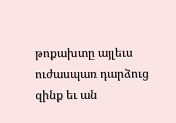թոքախտը այլեւս ուժասպառ դարձուց զինք եւ ան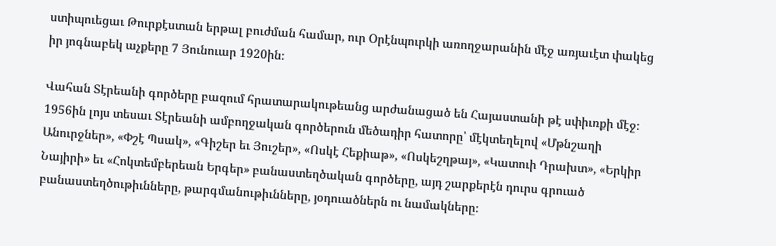ստիպուեցաւ Թուրքէստան երթալ բուժման համար, ուր Օրէնպուրկի առողջարանին մէջ առյաւէտ փակեց իր յոգնաբեկ աչքերը 7 Յունուար 1920ին։

Վահան Տէրեանի գործերը բազում հրատարակութեանց արժանացած են Հայաստանի թէ սփիւռքի մէջ։ 1956ին լոյս տեսաւ Տէրեանի ամբողջական գործերուն մեծադիր հատորը՝ մէկտեղելով «Մթնշաղի Անուրջներ», «Փշէ Պսակ», «Գիշեր եւ Յուշեր», «Ոսկէ Հեքիաթ», «Ոսկեշղթայ», «Կատուի Դրախտ», «Երկիր Նայիրի» եւ «Հոկտեմբերեան Երգեր» բանաստեղծական գործերը, այդ շարքերէն դուրս գրուած բանաստեղծութիւնները, թարգմանութիւնները, յօդուածներն ու նամակները։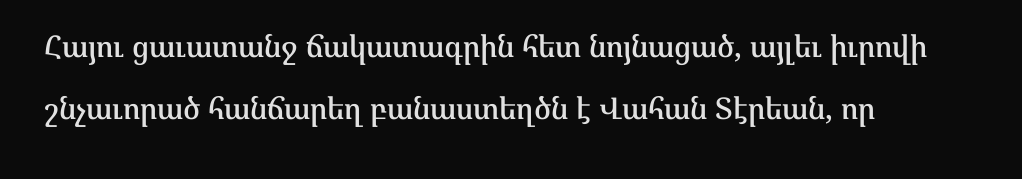Հայու ցաւատանջ ճակատագրին հետ նոյնացած, այլեւ իւրովի շնչաւորած հանճարեղ բանաստեղծն է Վահան Տէրեան, որ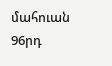մահուան 96րդ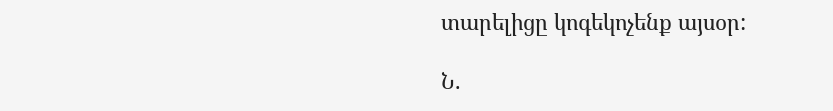տարելիցը կոգեկոչենք այսօր:

Ն.